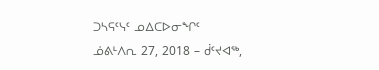ᑐᓴᕋᑦᓭᑦ ᓄᐃᑕᐅᓂᖏᑦ
ᓅᕕᒻᐱᕆ 27, 2018 – ᑰᑦᔪᐊᖅ,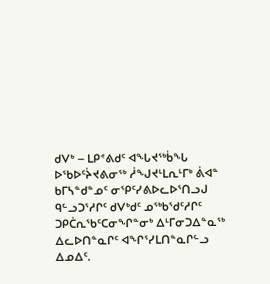ᑯᐯᒃ – ᒪᑭᕝᕕᑯᑦ ᐊᖓᔪᖅᑳᖓ ᐅᖃᐅᑦᔩᔪᕕᓂᖅ ᓲᖑᔪᒻᒪᕆᒻᒥᒃ ᕖᐊᓐ ᑲᒥᓴᓐᑯᓐᓄᑦ ᓂᕿᑦᓯᕕᐅᓚᐅᕐᑎᓗᒍ ᑫᓪᓗᑐᕐᓱᒋᑦ ᑯᐯᒃᑯᑦ ᓄᖅᑲᖁᑦᓱᒋᑦ ᑐᑭᑖᕆᖃᑦᑕᓂᖏᓐᓂᒃ ᐃᒻᒥᓂᑐᐃᓐᓇᖅ ᐃᓚᐅᑎᓐᓇᒋᑦ ᐊᖏᕐᓯᒪᑎᓐᓇᒋᓪᓗ ᐃᓄᐃᑦ.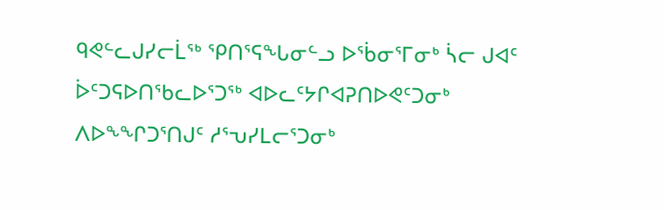ᑫᕙᓪᓚᒍᓯᓕᒫᖅ ᕿᑎᕐᕋᖓᓂᓪᓗ ᐅᖄᓂᕐᒥᓂᒃ ᓵᓕ ᒍᐊᑦ ᐆᑦᑐᕋᐅᑎᖃᓚᐅᕐᑐᖅ ᐊᐅᓚᑦᔭᒋᐊᕈᑎᐅᕙᑦᑐᓂᒃ ᐱᐅᖕᖏᑐᕐᑎᒍᑦ ᓱᕐᕃᓯᒪᓕᕐᑐᓂᒃ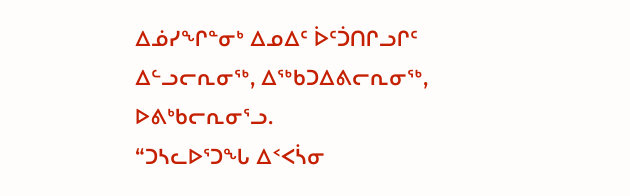ᐃᓅᓯᖏᓐᓂᒃ ᐃᓄᐃᑦ ᐆᑦᑑᑎᒋᓗᒋᑦ ᐃᓪᓗᓕᕆᓂᖅ, ᐃᖅᑲᑐᐃᕕᓕᕆᓂᖅ, ᐅᕕᒃᑲᓕᕆᓂᕐᓗ.
“ᑐᓴᓚᐅᕐᑐᖓ ᐃᑉᐸᓵᓂ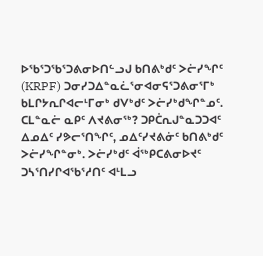ᐅᖃᕐᑐᖃᕐᑐᕕᓂᐅᑎᓪᓗᒍ ᑲᑎᕕᒃᑯᑦ ᐳᓖᓯᖏᑦ (KRPF) ᑐᓂᓯᑐᐃᓐᓇᓛᕐᓂᐊᓂᕋᕐᑐᕕᓂᕐᒥᒃ ᑲᒪᒋᔭᕆᒋᐊᓕᒻᒥᓂᒃ ᑯᐯᒃᑯᑦ ᐳᓖᓯᒃᑯᖏᓐᓄᑦ. ᑕᒪᓐᓇᓖ ᓇᑭᑦ ᐱᔪᕕᓂᖅ? ᑐᑭᑖᕆᒍᓐᓇᑐᑐᐊᑦ ᐃᓄᐃᑦ ᓯᕗᓕᕐᑎᖏᑦ, ᓄᐃᑦᓯᔪᕕᓃᑦ ᑲᑎᕕᒃᑯᑦ ᐳᓖᓯᖏᓐᓂᒃ. ᐳᓖᓯᒃᑯᑦ ᐋᖅᑭᑕᕕᓂᐅᔪᑦ ᑐᓴᕐᑎᓯᒋᐊᖃᕐᓱᑎᑦ ᐊᒻᒪᓗ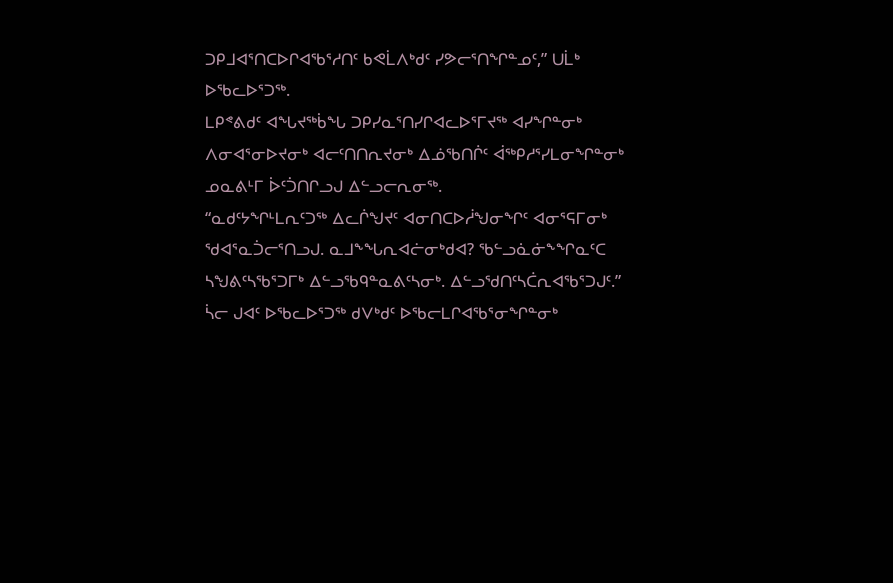ᑐᑭᒧᐊᕐᑎᑕᐅᒋᐊᖃᕐᓱᑎᑦ ᑲᕙᒫᐱᒃᑯᑦ ᓯᕗᓕᕐᑎᖏᓐᓄᑦ,” ᑌᒫᒃ ᐅᖃᓚᐅᕐᑐᖅ.
ᒪᑭᕝᕕᑯᑦ ᐊᖓᔪᖅᑳᖓ ᑐᑭᓯᓇᕐᑎᓯᒋᐊᓚᐅᕐᒥᔪᖅ ᐊᓯᖏᓐᓂᒃ ᐱᓂᐊᕐᓂᐅᔪᓂᒃ ᐊᓕᑦᑎᑎᕆᔪᓂᒃ ᐃᓅᖃᑎᒌᑦ ᐋᖅᑭᓱᕐᓯᒪᓂᖏᓐᓂᒃ ᓄᓇᕕᒻᒥ ᐆᑦᑑᑎᒋᓗᒍ ᐃᓪᓗᓕᕆᓂᖅ.
“ᓇᑯᑦᔭᖏᒻᒪᕆᑦᑐᖅ ᐃᓚᒌᖑᔪᑦ ᐊᓂᑎᑕᐅᓲᖑᓂᖏᑦ ᐊᓂᕐᕋᒥᓂᒃ ᖁᐊᕐᓇᑑᓕᕐᑎᓗᒍ. ᓇᒧᖕᖓᕆᐊᓖᓂᒃᑯᐊ? ᖃᓪᓗᓈᓃᖕᖏᓇᑦᑕ ᓴᖑᕕᑦᓴᖃᕐᑐᒥᒃ ᐃᓪᓗᖃᑫᓐᓇᕕᑦᓴᓂᒃ. ᐃᓪᓗᖁᑎᑦᓴᑖᕆᐊᖃᕐᑐᒍᑦ.”
ᓵᓕ ᒍᐊᑦ ᐅᖃᓚᐅᕐᑐᖅ ᑯᐯᒃᑯᑦ ᐅᖃᓕᒪᒋᐊᖃᕐᓂᖏᓐᓂᒃ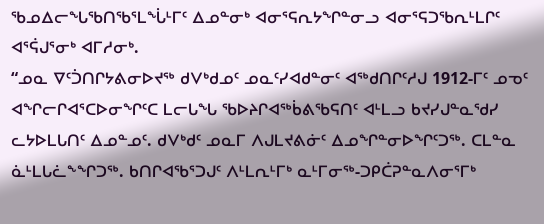ᖃᓄᐃᓕᖓᖃᑎᖃᕐᒪᖔᒻᒥᑦ ᐃᓄᓐᓂᒃ ᐊᓂᕐᕋᕆᔭᖏᓐᓂᓗ ᐊᓂᕐᕋᑐᖃᕆᒻᒪᒋᑦ ᐊᕐᕌᒍᕐᓂᒃ ᐊᒥᓱᓂᒃ.
“ᓄᓇ ᐁᑦᑑᑎᒋᔭᕕᓂᐅᔪᖅ ᑯᐯᒃᑯᓄᑦ ᓄᓇᑦᓯᐊᑯᓐᓂᑦ ᐊᖅᑯᑎᒋᑦᓱᒍ 1912-ᒥᑦ ᓄᓀᑦ ᐊᖏᓕᒋᐊᕐᑕᐅᓂᖏᑦᑕ ᒪᓕᒐᖓ ᖃᐅᔨᒋᐊᖅᑳᕕᖃᕋᑎᑦ ᐊᒻᒪᓗ ᑲᔪᓯᒍᓐᓇᖁᓯ ᓚᔭᐅᒪᒐᑎᑦ ᐃᓄᓐᓄᑦ. ᑯᐯᒃᑯᑦ ᓄᓇᒥ ᐱᒍᒪᔪᕕᓃᑦ ᐃᓄᖏᓐᓂᐅᖏᑦᑐᖅ. ᑕᒪᓐᓇ ᓈᒻᒪᒐᓛᖕᖏᑐᖅ. ᑲᑎᒋᐊᖃᕐᑐᒍᑦ ᐱᒻᒪᕆᒻᒥᒃ ᓇᒻᒥᓂᖅ-ᑐᑭᑖᕈᓐᓇᐱᓂᕐᒥᒃ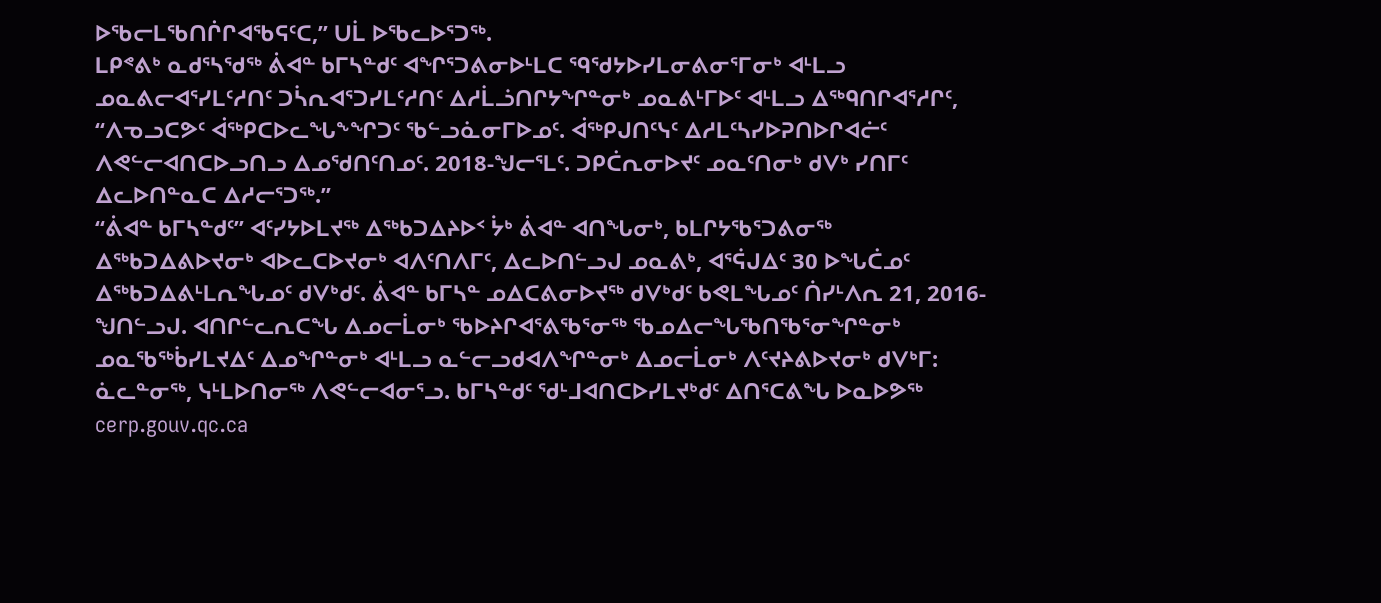ᐅᖃᓕᒪᖃᑎᒌᒋᐊᖃᕋᑦᑕ,” ᑌᒫ ᐅᖃᓚᐅᕐᑐᖅ.
ᒪᑭᕝᕕᒃ ᓇᑯᕐᓴᖁᖅ ᕖᐊᓐ ᑲᒥᓴᓐᑯᑦ ᐊᖏᕐᑐᕕᓂᐅᒻᒪᑕ ᙯᖁᔭᐅᓯᒪᓂᕕᓂᕐᒥᓂᒃ ᐊᒻᒪᓗ ᓄᓇᕕᓕᐊᕐᓯᒪᑦᓱᑎᑦ ᑐᓵᕆᐊᕐᑐᓯᒪᑦᓱᑎᑦ ᐃᓱᒫᓘᑎᒋᔭᖏᓐᓂᒃ ᓄᓇᕕᒻᒥᐅᑦ ᐊᒻᒪᓗ ᐃᖅᑫᑎᒋᐊᕐᓱᒋᑦ, “ᐱᓀᓗᑕᕗᑦ ᐋᖅᑭᑕᐅᓚᖓᖕᖏᑐᑦ ᖃᓪᓗᓈᓂᒥᐅᓄᑦ. ᐋᖅᑭᒍᑎᑦᓭᑦ ᐃᓱᒪᑦᓴᓯᐅᕈᑎᐅᒋᐊᓖᑦ ᐱᕙᓪᓕᐊᑎᑕᐅᓗᑎᓗ ᐃᓄᖁᑎᑦᑎᓄᑦ. 2018-ᖑᓕᕐᒪᑦ. ᑐᑭᑖᕆᓂᐅᔪᑦ ᓄᓇᑦᑎᓂᒃ ᑯᐯᒃ ᓯᑎᒥᑦ ᐃᓚᐅᑎᓐᓇᑕ ᐃᓱᓕᕐᑐᖅ.”
“ᕖᐊᓐ ᑲᒥᓴᓐᑯᑦ” ᐊᑦᓯᔭᐅᒪᔪᖅ ᐃᖅᑲᑐᐃᔨᐅᑉ ᔮᒃ ᕖᐊᓐ ᐊᑎᖓᓂᒃ, ᑲᒪᒋᔭᖃᕐᑐᕕᓂᖅ ᐃᖅᑲᑐᐃᕕᐅᔪᓂᒃ ᐊᐅᓚᑕᐅᔪᓂᒃ ᐊᐱᑦᑎᐱᒥᑦ, ᐃᓚᐅᑎᓪᓗᒍ ᓄᓇᕕᒃ, ᐊᕐᕌᒍᐃᑦ 30 ᐅᖓᑖᓄᑦ ᐃᖅᑲᑐᐃᕕᒻᒪᕆᖓᓄᑦ ᑯᐯᒃᑯᑦ. ᕖᐊᓐ ᑲᒥᓴᓐ ᓄᐃᑕᕕᓂᐅᔪᖅ ᑯᐯᒃᑯᑦ ᑲᕙᒪᖓᓄᑦ ᑏᓯᒻᐱᕆ 21, 2016-ᖑᑎᓪᓗᒍ. ᐊᑎᒋᓪᓚᕆᑕᖓ ᐃᓄᓕᒫᓂᒃ ᖃᐅᔨᒋᐊᕐᕕᖃᕐᓂᖅ ᖃᓄᐃᓕᖓᖃᑎᖃᕐᓂᖏᓐᓂᒃ ᓄᓇᖃᖅᑳᓯᒪᔪᐃᑦ ᐃᓄᖏᓐᓂᒃ ᐊᒻᒪᓗ ᓇᓪᓕᓗᑯᐊᐱᖏᓐᓂᒃ ᐃᓄᓕᒫᓂᒃ ᐱᑦᔪᔨᕕᐅᔪᓂᒃ ᑯᐯᒃᒥ: ᓈᓚᓐᓂᖅ, ᓭᒻᒪᐅᑎᓂᖅ ᐱᕙᓪᓕᐊᓂᕐᓗ. ᑲᒥᓴᓐᑯᑦ ᖁᒻᒧᐊᑎᑕᐅᓯᒪᔪᒃᑯᑦ ᐃᑎᕐᑕᕕᖓ ᐅᓇᐅᕗᖅ cerp.gouv.qc.ca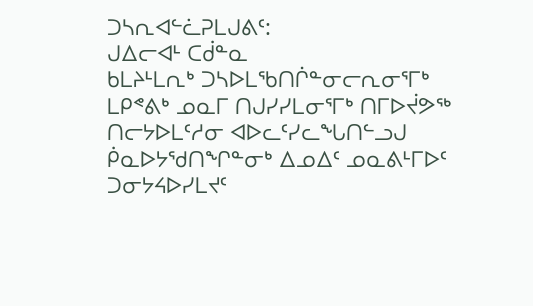ᑐᓴᕆᐊᓪᓛᕈᒪᒍᕕᑦ:
ᒍᐃᓕᐊᒻ ᑕᑰᓐᓇ
ᑲᒪᔨᒻᒪᕆᒃ ᑐᓴᐅᒪᖃᑎᒌᓐᓂᓕᕆᓂᕐᒥᒃ
ᒪᑭᕝᕕᒃ ᓄᓇᒥ ᑎᒍᓯᓯᒪᓂᕐᒥᒃ ᑎᒥᐅᔫᕗᖅ ᑎᓕᔭᐅᒪᑦᓱᓂ ᐊᐅᓚᑦᓯᓚᖓᑎᓪᓗᒍ ᑮᓇᐅᔭᖁᑎᖏᓐᓂᒃ ᐃᓄᐃᑦ ᓄᓇᕕᒻᒥᐅᑦ ᑐᓂᔭᔦᐅᓯᒪᔪᑦ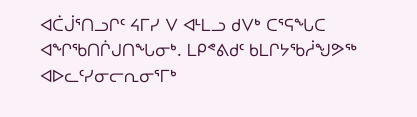ᐊᑖᒎᕐᑎᓗᒋᑦ ᔦᒥᓯ ᐯ ᐊᒻᒪᓗ ᑯᐯᒃ ᑕᕐᕋᖓᑕ ᐊᖏᖃᑎᒌᒍᑎᖓᓂᒃ. ᒪᑭᕝᕕᑯᑦ ᑲᒪᒋᔭᖃᓲᖑᕗᖅ ᐊᐅᓚᑦᓯᓂᓕᕆᓂᕐᒥᒃ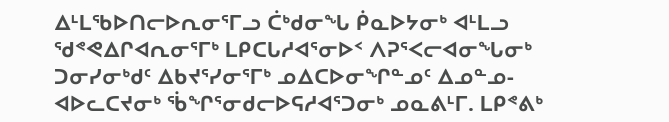ᐃᒻᒪᖃᐅᑎᓕᐅᕆᓂᕐᒥᓗ ᑖᒃᑯᓂᖓ ᑮᓇᐅᔭᓂᒃ ᐊᒻᒪᓗ ᖁᕝᕙᐃᒋᐊᕆᓂᕐᒥᒃ ᒪᑭᑕᒐᓱᐊᕐᓂᐅᑉ ᐱᕈᕐᐸᓕᐊᓂᖓᓂᒃ ᑐᓂᓯᓂᒃᑯᑦ ᐃᑲᔪᕐᓯᓂᕐᒥᒃ ᓄᐃᑕᐅᓂᖏᓐᓄᑦ ᐃᓄᓐᓄ-ᐊᐅᓚᑕᔪᓂᒃ ᖄᖏᕐᓂᑯᓕᐅᕋᓱᐊᕐᑐᓂᒃ ᓄᓇᕕᒻᒥ. ᒪᑭᕝᕕᒃ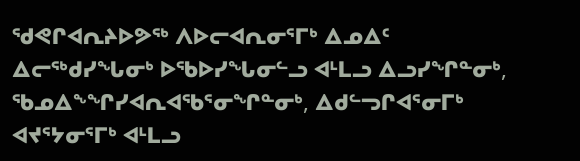ᖁᕙᒋᐊᕆᔨᐅᕗᖅ ᐱᐅᓕᐊᕆᓂᕐᒥᒃ ᐃᓄᐃᑦ ᐃᓕᖅᑯᓯᖓᓂᒃ ᐅᖃᐅᓯᖓᓂᓪᓗ ᐊᒻᒪᓗ ᐃᓗᓯᖏᓐᓂᒃ, ᖃᓄᐃᖕᖏᓯᐊᕆᐊᖃᕐᓂᖏᓐᓂᒃ, ᐃᑯᓪᓓᒋᐊᕐᓂᒥᒃ ᐊᔪᕐᔭᓂᕐᒥᒃ ᐊᒻᒪᓗ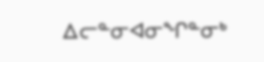ᐃᓕᓐᓂᐊᓂᖏᓐᓂᒃ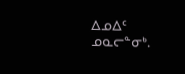ᐃᓄᐃᑦ ᓄᓇᓕᓐᓂᒃ.